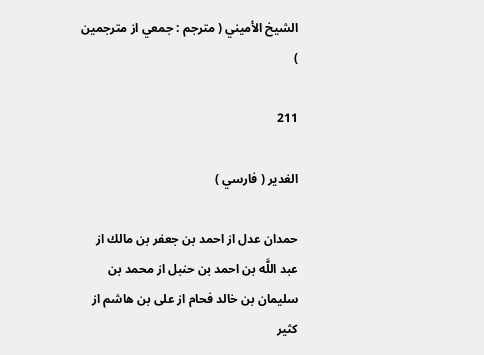الشيخ الأميني ( مترجم : جمعي از مترجمين )

211

الغدير ( فارسي )

حمدان عدل از احمد بن جعفر بن مالك از عبد اللَّه بن احمد بن حنبل از محمد بن سليمان بن خالد فحام از على بن هاشم از كثير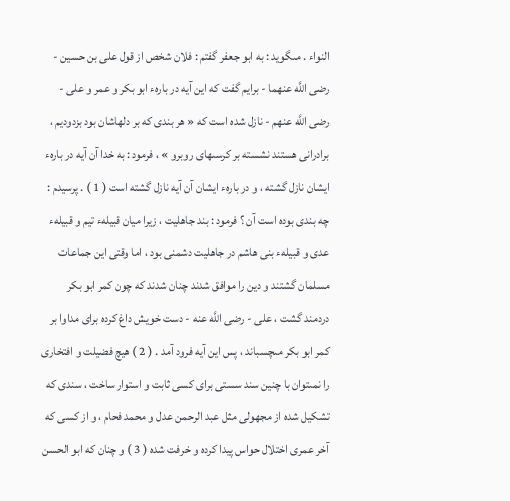النواء . مىگويد : به ابو جعفر گفتم : فلان شخص از قول على بن حسين - رضى اللَّه عنهما - برايم گفت كه اين آيه در بارهء ابو بكر و عمر و على - رضى اللَّه عنهم - نازل شده است كه « هر بندى كه بر دلهاشان بود بزدوديم ، برادرانى هستند نشسته بر كرسىهاى روبرو » ، فرمود : به خدا آن آيه در بارهء ايشان نازل گشته ، و در بارهء ايشان آن آيه نازل گشته است ( 1 ) . پرسيدم : چه بندى بوده است آن ؟ فرمود : بند جاهليت ، زيرا ميان قبيلهء تيم و قبيلهء عدى و قبيلهء بنى هاشم در جاهليت دشمنى بود ، اما وقتى اين جماعات مسلمان گشتند و دين را موافق شدند چنان شدند كه چون كمر ابو بكر دردمند گشت ، على - رضى اللَّه عنه - دست خويش داغ كرده براى مداوا بر كمر ابو بكر مىچسباند ، پس اين آيه فرود آمد . ( 2 ) هيچ فضيلت و افتخارى را نمىتوان با چنين سند سستى براى كسى ثابت و استوار ساخت ، سندى كه تشكيل شده از مجهولى مثل عبد الرحمن عدل و محمد فحام ، و از كسى كه آخر عمرى اختلال حواس پيدا كرده و خرفت شده ( 3 ) و چنان كه ابو الحسن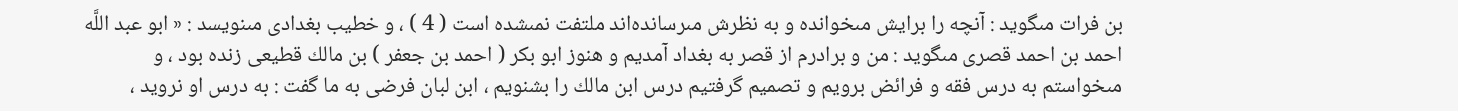بن فرات مىگويد : آنچه را برايش مىخوانده و به نظرش مىرسانده‌اند ملتفت نمىشده است ( 4 ) ، و خطيب بغدادى مىنويسد : « ابو عبد اللَّه احمد بن احمد قصرى مىگويد : من و برادرم از قصر به بغداد آمديم و هنوز ابو بكر ( احمد بن جعفر ) بن مالك قطيعى زنده بود ، و مىخواستم به درس فقه و فرائض برويم و تصميم گرفتيم درس ابن مالك را بشنويم ، ابن لبان فرضى به ما گفت : به درس او نرويد ،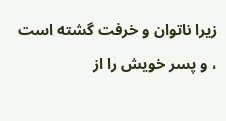زيرا ناتوان و خرفت گشته است ، و پسر خويش را از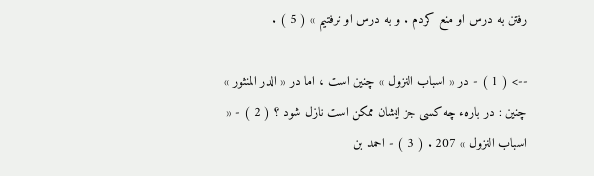رفتن به درس او منع كردم . و به درس او نرفتيم » ( 5 ) .

--> ( 1 ) - در « اسباب النزول » چنين است ، اما در « الدر المنثور » چنين : در بارهء چه كسى جز ايشان ممكن است نازل شود ؟ ( 2 ) - « اسباب النزول » 207 . ( 3 ) - احمد بن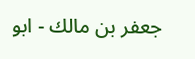جعفر بن مالك - ابو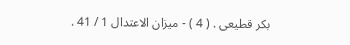بكر قطيعى . ( 4 ) - ميزان الاعتدال 1 / 41 .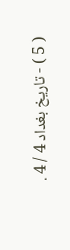( 5 ) - تاريخ بغداد 4 / 4 .